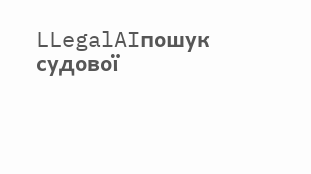LLegalAIпошук судової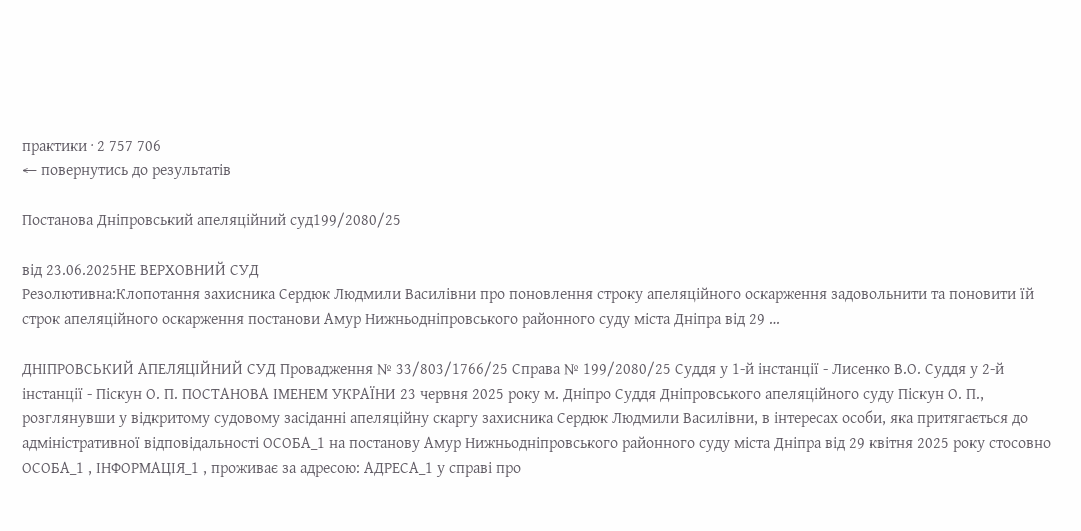практики · 2 757 706
← повернутись до результатів

Постанова Дніпровський апеляційний суд199/2080/25

від 23.06.2025НЕ ВЕРХОВНИЙ СУД
Резолютивна:Клопотання захисника Сердюк Людмили Василівни про поновлення строку апеляційного оскарження задовольнити та поновити їй строк апеляційного оскарження постанови Амур Нижньодніпровського районного суду міста Дніпра від 29 …

ДНІПРОВСЬКИЙ АПЕЛЯЦІЙНИЙ СУД Провадження № 33/803/1766/25 Справа № 199/2080/25 Суддя у 1-й інстанції - Лисенко В.О. Суддя у 2-й інстанції - Піскун О. П. ПОСТАНОВА ІМЕНЕМ УКРАЇНИ 23 червня 2025 року м. Дніпро Суддя Дніпровського апеляційного суду Піскун О. П., розглянувши у відкритому судовому засіданні апеляційну скаргу захисника Сердюк Людмили Василівни, в інтересах особи, яка притягається до адміністративної відповідальності ОСОБА_1 на постанову Амур Нижньодніпровського районного суду міста Дніпра від 29 квітня 2025 року стосовно ОСОБА_1 , ІНФОРМАЦІЯ_1 , проживає за адресою: АДРЕСА_1 у справі про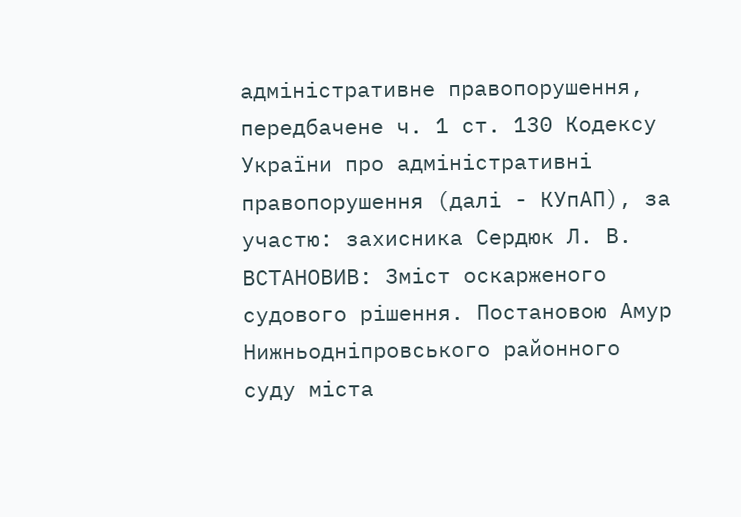адміністративне правопорушення, передбачене ч. 1 ст. 130 Кодексу України про адміністративні правопорушення (далі - КУпАП), за участю: захисника Сердюк Л. В. ВСТАНОВИВ: Зміст оскарженого судового рішення. Постановою Амур Нижньодніпровського районного суду міста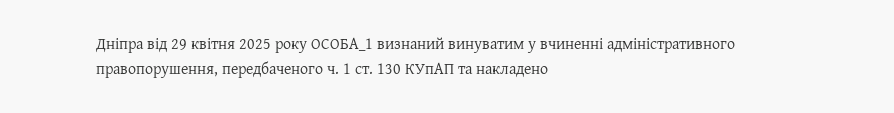Дніпра від 29 квітня 2025 року ОСОБА_1 визнаний винуватим у вчиненні адміністративного правопорушення, передбаченого ч. 1 ст. 130 КУпАП та накладено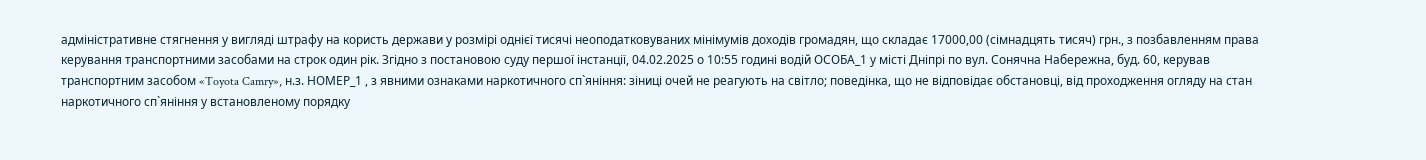адміністративне стягнення у вигляді штрафу на користь держави у розмірі однієї тисячі неоподатковуваних мінімумів доходів громадян, що складає 17000,00 (сімнадцять тисяч) грн., з позбавленням права керування транспортними засобами на строк один рік. Згідно з постановою суду першої інстанції, 04.02.2025 о 10:55 годині водій ОСОБА_1 у місті Дніпрі по вул. Сонячна Набережна, буд. 60, керував транспортним засобом «Toyota Camry», н.з. НОМЕР_1 , з явними ознаками наркотичного сп`яніння: зіниці очей не реагують на світло; поведінка, що не відповідає обстановці, від проходження огляду на стан наркотичного сп`яніння у встановленому порядку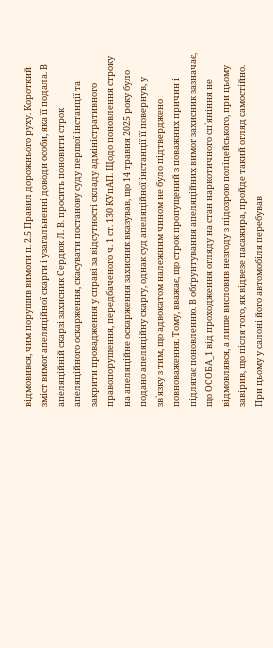відмовився, чим порушив вимоги п. 2.5 Правил дорожнього руху. Короткий зміст вимог апеляційної скарги і узагальненні доводи особи, яка її подала. В апеляційній скарзі захисник Сердюк Л. В. просить поновити строк апеляційного оскарження, скасувати постанову суду першої інстанції та закрити провадження у справі за відсутності складу адміністративного правопорушення, передбаченого ч. 1 ст. 130 КУпАП. Щодо поновлення строку на апеляційне оскарження захисник вказував, що 14 травня 2025 року було подано апеляційну скаргу, однак суд апеляційної інстанції її повернув, у зв`язку з тим, що адвокатом належним чином не було підтверджено повноваження. Тому, вважає, що строк пропущений з поважних причин і підлягає поновленню. В обґрунтування апеляційних вимог захисник зазначає, що ОСОБА_1 від проходження огляду на стан наркотичного сп`яніння не відмовлявся, а лише висловив незгоду з підозрою поліцейського, при цьому завірив, що після того, як відвезе пасажира, пройде такий огляд самостійно. При цьому у салоні його автомобіля перебував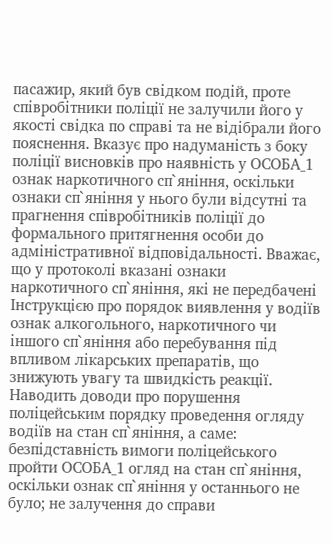пасажир, який був свідком подій, проте співробітники поліції не залучили його у якості свідка по справі та не відібрали його пояснення. Вказує про надуманість з боку поліції висновків про наявність у ОСОБА_1 ознак наркотичного сп`яніння, оскільки ознаки сп`яніння у нього були відсутні та прагнення співробітників поліції до формального притягнення особи до адміністративної відповідальності. Вважає, що у протоколі вказані ознаки наркотичного сп`яніння, які не передбачені Інструкцією про порядок виявлення у водіїв ознак алкогольного, наркотичного чи іншого сп`яніння або перебування під впливом лікарських препаратів, що знижують увагу та швидкість реакції. Наводить доводи про порушення поліцейським порядку проведення огляду водіїв на стан сп`яніння, а саме: безпідставність вимоги поліцейського пройти ОСОБА_1 огляд на стан сп`яніння, оскільки ознак сп`яніння у останнього не було; не залучення до справи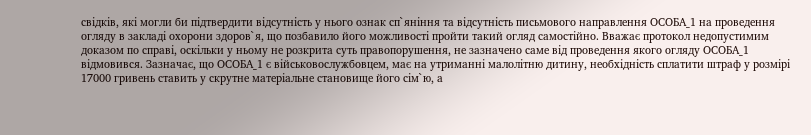свідків, які могли би підтвердити відсутність у нього ознак сп`яніння та відсутність письмового направлення ОСОБА_1 на проведення огляду в закладі охорони здоров`я, що позбавило його можливості пройти такий огляд самостійно. Вважає протокол недопустимим доказом по справі, оскільки у ньому не розкрита суть правопорушення, не зазначено саме від проведення якого огляду ОСОБА_1 відмовився. Зазначає, що ОСОБА_1 є військовослужбовцем, має на утриманні малолітню дитину, необхідність сплатити штраф у розмірі 17000 гривень ставить у скрутне матеріальне становище його сім`ю, а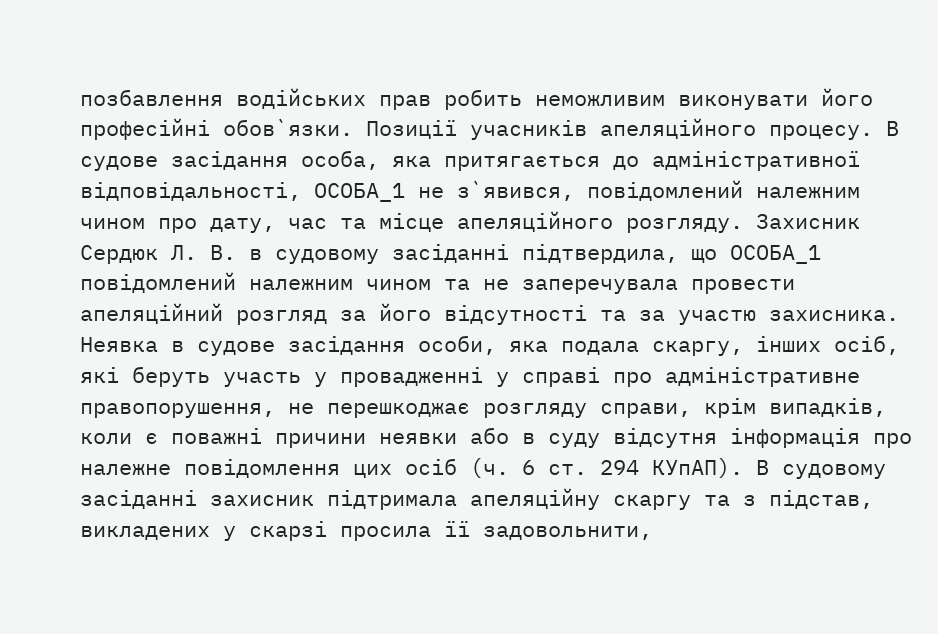позбавлення водійських прав робить неможливим виконувати його професійні обов`язки. Позиції учасників апеляційного процесу. В судове засідання особа, яка притягається до адміністративної відповідальності, ОСОБА_1 не з`явився, повідомлений належним чином про дату, час та місце апеляційного розгляду. Захисник Сердюк Л. В. в судовому засіданні підтвердила, що ОСОБА_1 повідомлений належним чином та не заперечувала провести апеляційний розгляд за його відсутності та за участю захисника. Неявка в судове засідання особи, яка подала скаргу, інших осіб, які беруть участь у провадженні у справі про адміністративне правопорушення, не перешкоджає розгляду справи, крім випадків, коли є поважні причини неявки або в суду відсутня інформація про належне повідомлення цих осіб (ч. 6 ст. 294 КУпАП). В судовому засіданні захисник підтримала апеляційну скаргу та з підстав, викладених у скарзі просила її задовольнити,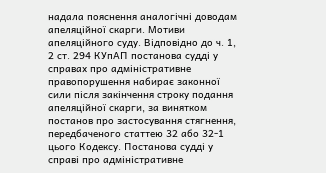надала пояснення аналогічні доводам апеляційної скарги. Мотиви апеляційного суду. Відповідно до ч. 1, 2 ст. 294 КУпАП постанова судді у справах про адміністративне правопорушення набирає законної сили після закінчення строку подання апеляційної скарги, за винятком постанов про застосування стягнення, передбаченого статтею 32 або 32-1 цього Кодексу. Постанова судді у справі про адміністративне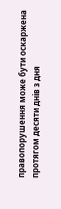правопорушення може бути оскаржена протягом десяти днів з дня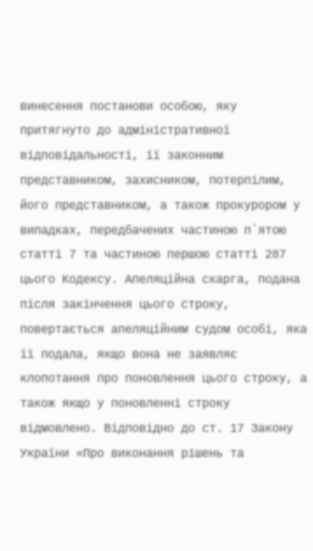винесення постанови особою, яку притягнуто до адміністративної відповідальності, її законним представником, захисником, потерпілим, його представником, а також прокурором у випадках, передбачених частиною п`ятою статті 7 та частиною першою статті 287 цього Кодексу. Апеляційна скарга, подана після закінчення цього строку, повертається апеляційним судом особі, яка її подала, якщо вона не заявляє клопотання про поновлення цього строку, а також якщо у поновленні строку відмовлено. Відповідно до ст. 17 Закону України «Про виконання рішень та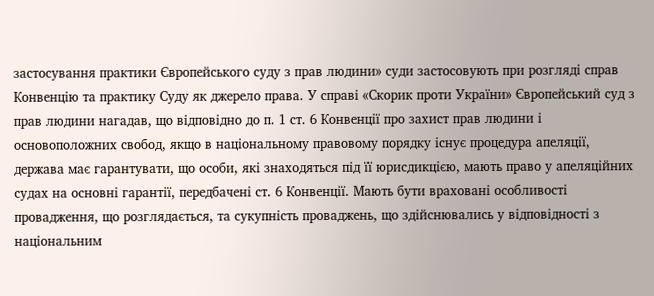застосування практики Європейського суду з прав людини» суди застосовують при розгляді справ Конвенцію та практику Суду як джерело права. У справі «Скорик проти України» Європейський суд з прав людини нагадав, що відповідно до п. 1 ст. 6 Конвенції про захист прав людини і основоположних свобод, якщо в національному правовому порядку існує процедура апеляції, держава має гарантувати, що особи, які знаходяться під її юрисдикцією, мають право у апеляційних судах на основні гарантії, передбачені ст. 6 Конвенції. Мають бути враховані особливості провадження, що розглядається, та сукупність проваджень, що здійснювались у відповідності з національним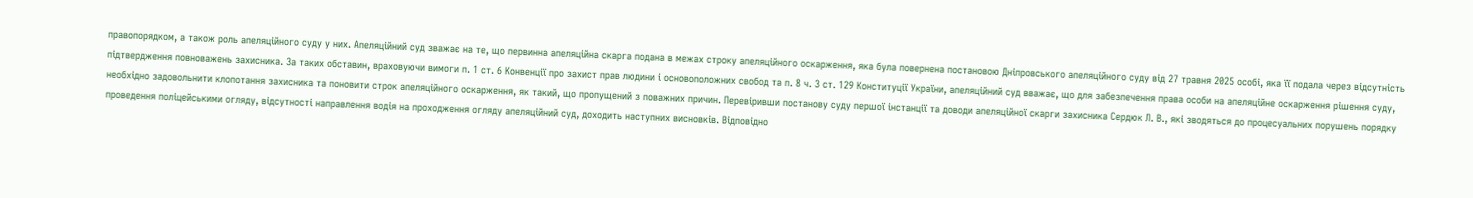правопорядком, а також роль апеляційного суду у них. Апеляційний суд зважає на те, що первинна апеляційна скарга подана в межах строку апеляційного оскарження, яка була повернена постановою Дніпровського апеляційного суду від 27 травня 2025 особі, яка її подала через відсутність підтвердження повноважень захисника. За таких обставин, враховуючи вимоги п. 1 ст. 6 Конвенції про захист прав людини і основоположних свобод та п. 8 ч. 3 ст. 129 Конституції України, апеляційний суд вважає, що для забезпечення права особи на апеляційне оскарження рішення суду, необхідно задовольнити клопотання захисника та поновити строк апеляційного оскарження, як такий, що пропущений з поважних причин. Перевіривши постанову суду першої інстанції та доводи апеляційної скарги захисника Сердюк Л. В., які зводяться до процесуальних порушень порядку проведення поліцейськими огляду, відсутності направлення водія на проходження огляду апеляційний суд, доходить наступних висновків. Відповідно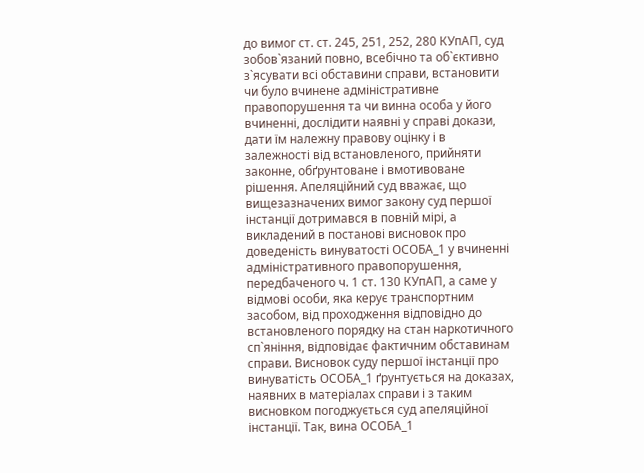до вимог ст. ст. 245, 251, 252, 280 КУпАП, суд зобов`язаний повно, всебічно та об`єктивно з`ясувати всі обставини справи, встановити чи було вчинене адміністративне правопорушення та чи винна особа у його вчиненні, дослідити наявні у справі докази, дати їм належну правову оцінку і в залежності від встановленого, прийняти законне, обґрунтоване і вмотивоване рішення. Апеляційний суд вважає, що вищезазначених вимог закону суд першої інстанції дотримався в повній мірі, а викладений в постанові висновок про доведеність винуватості ОСОБА_1 у вчиненні адміністративного правопорушення, передбаченого ч. 1 ст. 130 КУпАП, а саме у відмові особи, яка керує транспортним засобом, від проходження відповідно до встановленого порядку на стан наркотичного сп`яніння, відповідає фактичним обставинам справи. Висновок суду першої інстанції про винуватість ОСОБА_1 ґрунтується на доказах, наявних в матеріалах справи і з таким висновком погоджується суд апеляційної інстанції. Так, вина ОСОБА_1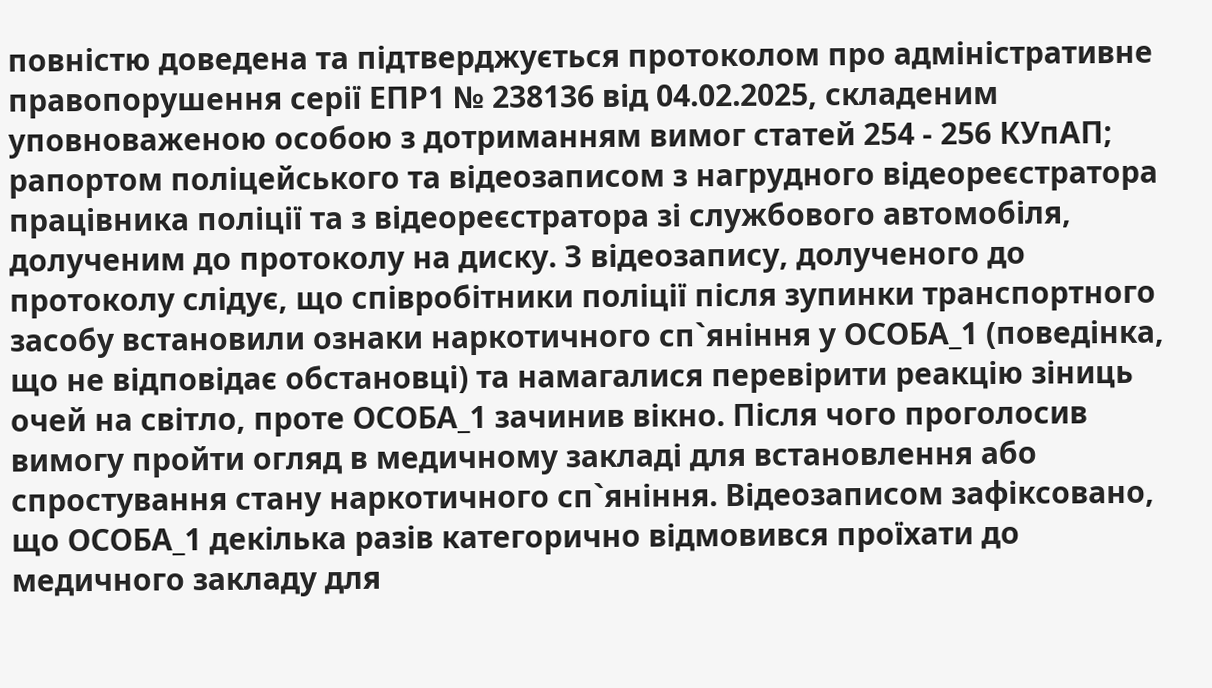повністю доведена та підтверджується протоколом про адміністративне правопорушення серії ЕПР1 № 238136 від 04.02.2025, складеним уповноваженою особою з дотриманням вимог статей 254 - 256 КУпАП; рапортом поліцейського та відеозаписом з нагрудного відеореєстратора працівника поліції та з відеореєстратора зі службового автомобіля, долученим до протоколу на диску. З відеозапису, долученого до протоколу слідує, що співробітники поліції після зупинки транспортного засобу встановили ознаки наркотичного сп`яніння у ОСОБА_1 (поведінка, що не відповідає обстановці) та намагалися перевірити реакцію зіниць очей на світло, проте ОСОБА_1 зачинив вікно. Після чого проголосив вимогу пройти огляд в медичному закладі для встановлення або спростування стану наркотичного сп`яніння. Відеозаписом зафіксовано, що ОСОБА_1 декілька разів категорично відмовився проїхати до медичного закладу для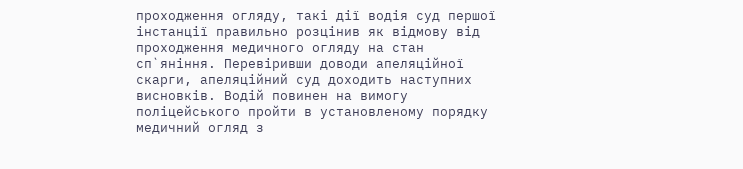проходження огляду, такі дії водія суд першої інстанції правильно розцінив як відмову від проходження медичного огляду на стан сп`яніння. Перевіривши доводи апеляційної скарги, апеляційний суд доходить наступних висновків. Водій повинен на вимогу поліцейського пройти в установленому порядку медичний огляд з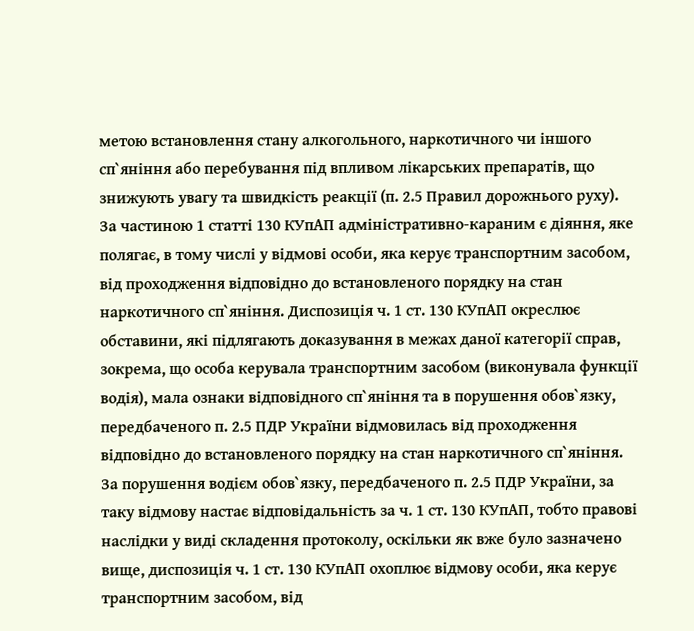метою встановлення стану алкогольного, наркотичного чи іншого сп`яніння або перебування під впливом лікарських препаратів, що знижують увагу та швидкість реакції (п. 2.5 Правил дорожнього руху). За частиною 1 статті 130 КУпАП адміністративно-караним є діяння, яке полягає, в тому числі у відмові особи, яка керує транспортним засобом, від проходження відповідно до встановленого порядку на стан наркотичного сп`яніння. Диспозиція ч. 1 ст. 130 КУпАП окреслює обставини, які підлягають доказування в межах даної категорії справ, зокрема, що особа керувала транспортним засобом (виконувала функції водія), мала ознаки відповідного сп`яніння та в порушення обов`язку, передбаченого п. 2.5 ПДР України відмовилась від проходження відповідно до встановленого порядку на стан наркотичного сп`яніння. За порушення водієм обов`язку, передбаченого п. 2.5 ПДР України, за таку відмову настає відповідальність за ч. 1 ст. 130 КУпАП, тобто правові наслідки у виді складення протоколу, оскільки як вже було зазначено вище, диспозиція ч. 1 ст. 130 КУпАП охоплює відмову особи, яка керує транспортним засобом, від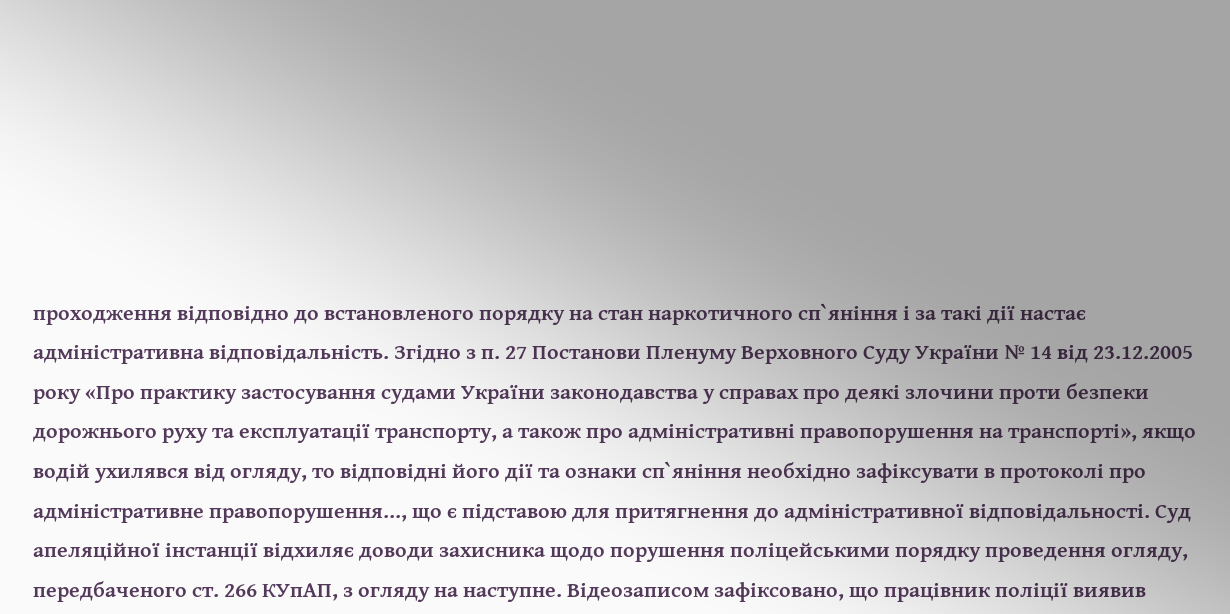проходження відповідно до встановленого порядку на стан наркотичного сп`яніння і за такі дії настає адміністративна відповідальність. Згідно з п. 27 Постанови Пленуму Верховного Суду України № 14 від 23.12.2005 року «Про практику застосування судами України законодавства у справах про деякі злочини проти безпеки дорожнього руху та експлуатації транспорту, а також про адміністративні правопорушення на транспорті», якщо водій ухилявся від огляду, то відповідні його дії та ознаки сп`яніння необхідно зафіксувати в протоколі про адміністративне правопорушення..., що є підставою для притягнення до адміністративної відповідальності. Суд апеляційної інстанції відхиляє доводи захисника щодо порушення поліцейськими порядку проведення огляду, передбаченого ст. 266 КУпАП, з огляду на наступне. Відеозаписом зафіксовано, що працівник поліції виявив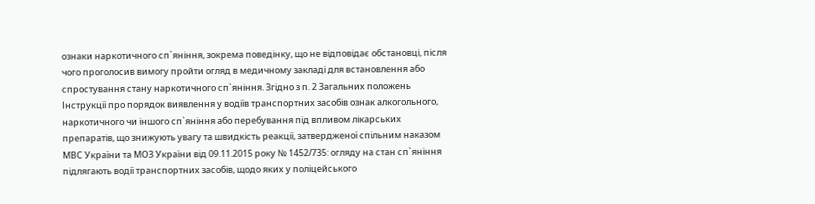ознаки наркотичного сп`яніння, зокрема поведінку, що не відповідає обстановці, після чого проголосив вимогу пройти огляд в медичному закладі для встановлення або спростування стану наркотичного сп`яніння. Згідно з п. 2 Загальних положень Інструкції про порядок виявлення у водіїв транспортних засобів ознак алкогольного, наркотичного чи іншого сп`яніння або перебування під впливом лікарських препаратів, що знижують увагу та швидкість реакції, затвердженої спільним наказом МВС України та МОЗ України від 09.11.2015 року № 1452/735: огляду на стан сп`яніння підлягають водії транспортних засобів, щодо яких у поліцейського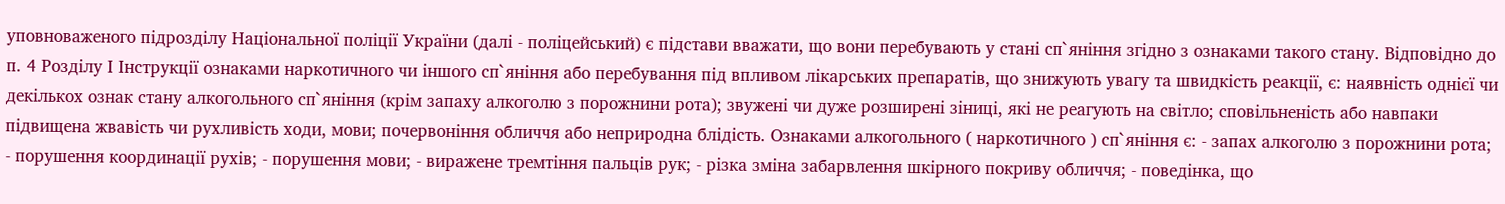уповноваженого підрозділу Національної поліції України (далі - поліцейський) є підстави вважати, що вони перебувають у стані сп`яніння згідно з ознаками такого стану. Відповідно до п. 4 Розділу І Інструкції ознаками наркотичного чи іншого сп`яніння або перебування під впливом лікарських препаратів, що знижують увагу та швидкість реакції, є: наявність однієї чи декількох ознак стану алкогольного сп`яніння (крім запаху алкоголю з порожнини рота); звужені чи дуже розширені зіниці, які не реагують на світло; сповільненість або навпаки підвищена жвавість чи рухливість ходи, мови; почервоніння обличчя або неприродна блідість. Ознаками алкогольного ( наркотичного ) сп`яніння є: - запах алкоголю з порожнини рота; - порушення координації рухів; - порушення мови; - виражене тремтіння пальців рук; - різка зміна забарвлення шкірного покриву обличчя; - поведінка, що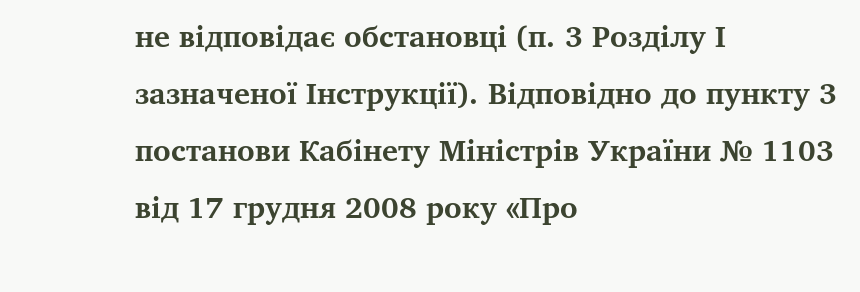не відповідає обстановці (п. 3 Розділу І зазначеної Інструкції). Відповідно до пункту 3 постанови Кабінету Міністрів України № 1103 від 17 грудня 2008 року «Про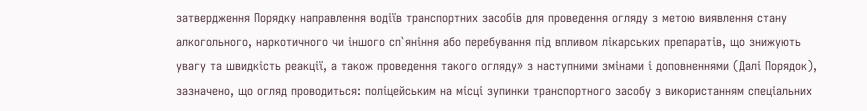затвердження Порядку направлення водіїв транспортних засобів для проведення огляду з метою виявлення стану алкогольного, наркотичного чи іншого сп`яніння або перебування під впливом лікарських препаратів, що знижують увагу та швидкість реакції, а також проведення такого огляду» з наступними змінами і доповненнями (Далі Порядок), зазначено, що огляд проводиться: поліцейським на місці зупинки транспортного засобу з використанням спеціальних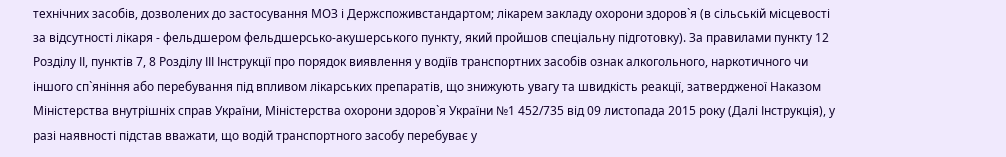технічних засобів, дозволених до застосування МОЗ і Держспоживстандартом; лікарем закладу охорони здоров`я (в сільській місцевості за відсутності лікаря - фельдшером фельдшерсько-акушерського пункту, який пройшов спеціальну підготовку). За правилами пункту 12 Розділу ІІ, пунктів 7, 8 Розділу ІІІ Інструкції про порядок виявлення у водіїв транспортних засобів ознак алкогольного, наркотичного чи іншого сп`яніння або перебування під впливом лікарських препаратів, що знижують увагу та швидкість реакції, затвердженої Наказом Міністерства внутрішніх справ України, Міністерства охорони здоров`я України №1 452/735 від 09 листопада 2015 року (Далі Інструкція), у разі наявності підстав вважати, що водій транспортного засобу перебуває у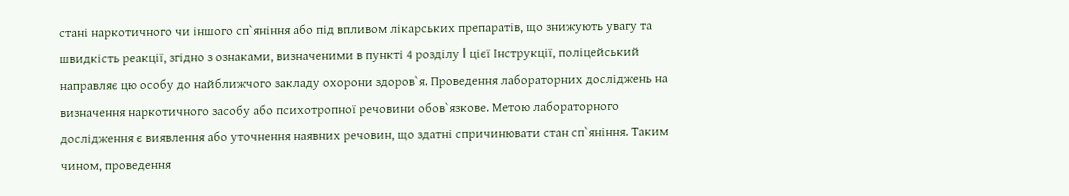стані наркотичного чи іншого сп`яніння або під впливом лікарських препаратів, що знижують увагу та швидкість реакції, згідно з ознаками, визначеними в пункті 4 розділу I цієї Інструкції, поліцейський направляє цю особу до найближчого закладу охорони здоров`я. Проведення лабораторних досліджень на визначення наркотичного засобу або психотропної речовини обов`язкове. Метою лабораторного дослідження є виявлення або уточнення наявних речовин, що здатні спричинювати стан сп`яніння. Таким чином, проведення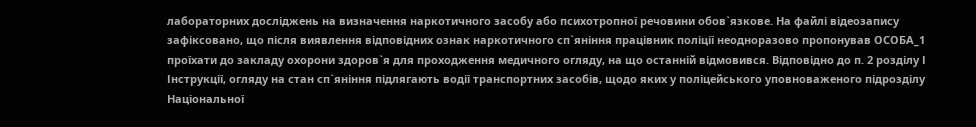лабораторних досліджень на визначення наркотичного засобу або психотропної речовини обов`язкове. На файлі відеозапису зафіксовано, що після виявлення відповідних ознак наркотичного сп`яніння працівник поліції неодноразово пропонував ОСОБА_1 проїхати до закладу охорони здоров`я для проходження медичного огляду, на що останній відмовився. Відповідно до п. 2 розділу І Інструкції, огляду на стан сп`яніння підлягають водії транспортних засобів, щодо яких у поліцейського уповноваженого підрозділу Національної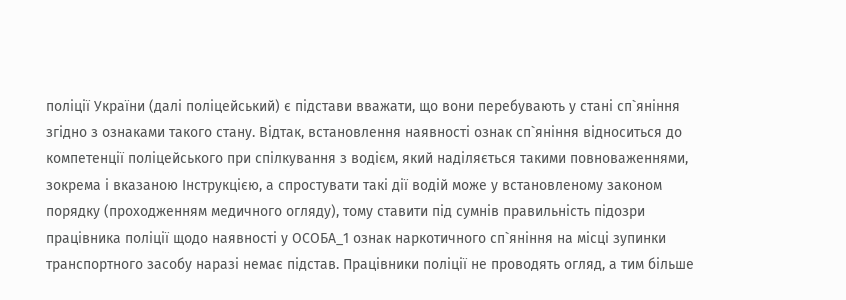поліції України (далі поліцейський) є підстави вважати, що вони перебувають у стані сп`яніння згідно з ознаками такого стану. Відтак, встановлення наявності ознак сп`яніння відноситься до компетенції поліцейського при спілкування з водієм, який наділяється такими повноваженнями, зокрема і вказаною Інструкцією, а спростувати такі дії водій може у встановленому законом порядку (проходженням медичного огляду), тому ставити під сумнів правильність підозри працівника поліції щодо наявності у ОСОБА_1 ознак наркотичного сп`яніння на місці зупинки транспортного засобу наразі немає підстав. Працівники поліції не проводять огляд, а тим більше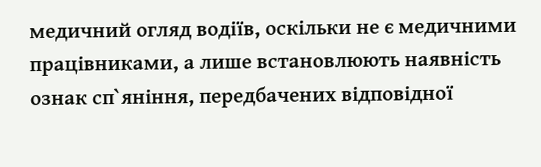медичний огляд водіїв, оскільки не є медичними працівниками, а лише встановлюють наявність ознак сп`яніння, передбачених відповідної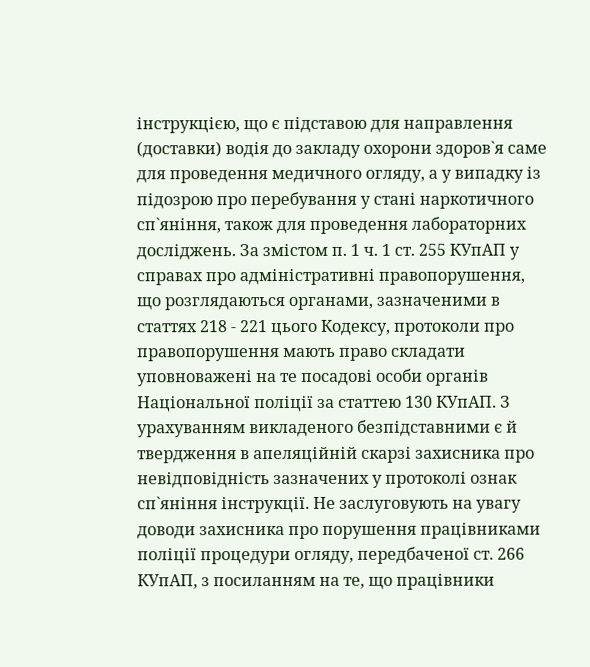інструкцією, що є підставою для направлення (доставки) водія до закладу охорони здоров`я саме для проведення медичного огляду, а у випадку із підозрою про перебування у стані наркотичного сп`яніння, також для проведення лабораторних досліджень. За змістом п. 1 ч. 1 ст. 255 КУпАП у справах про адміністративні правопорушення, що розглядаються органами, зазначеними в статтях 218 - 221 цього Кодексу, протоколи про правопорушення мають право складати уповноважені на те посадові особи органів Національної поліції за статтею 130 КУпАП. З урахуванням викладеного безпідставними є й твердження в апеляційній скарзі захисника про невідповідність зазначених у протоколі ознак сп`яніння інструкції. Не заслуговують на увагу доводи захисника про порушення працівниками поліції процедури огляду, передбаченої ст. 266 КУпАП, з посиланням на те, що працівники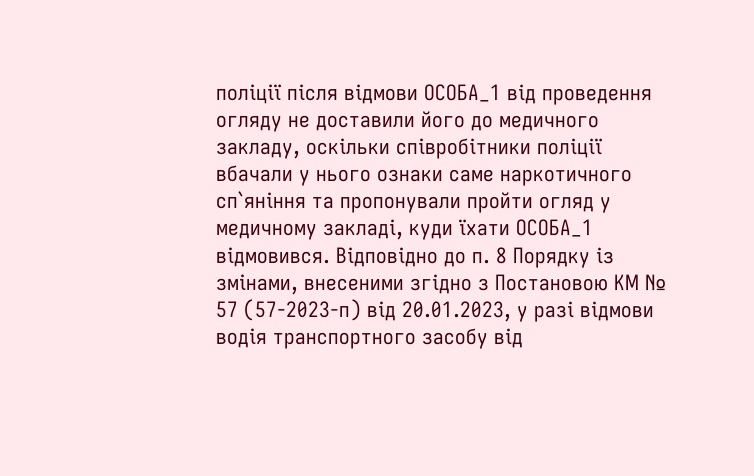поліції після відмови ОСОБА_1 від проведення огляду не доставили його до медичного закладу, оскільки співробітники поліції вбачали у нього ознаки саме наркотичного сп`яніння та пропонували пройти огляд у медичному закладі, куди їхати ОСОБА_1 відмовився. Відповідно до п. 8 Порядку із змінами, внесеними згідно з Постановою КМ № 57 (57-2023-п) від 20.01.2023, у разі відмови водія транспортного засобу від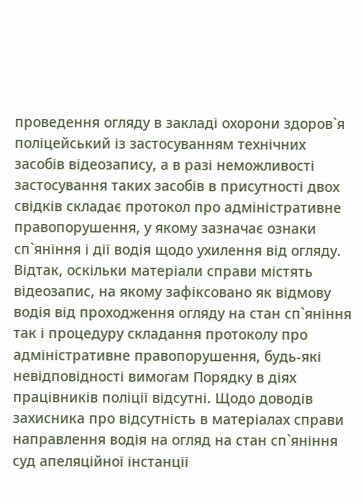проведення огляду в закладі охорони здоров`я поліцейський із застосуванням технічних засобів відеозапису, а в разі неможливості застосування таких засобів в присутності двох свідків складає протокол про адміністративне правопорушення, у якому зазначає ознаки сп`яніння і дії водія щодо ухилення від огляду. Відтак, оскільки матеріали справи містять відеозапис, на якому зафіксовано як відмову водія від проходження огляду на стан сп`яніння так і процедуру складання протоколу про адміністративне правопорушення, будь-які невідповідності вимогам Порядку в діях працівників поліції відсутні. Щодо доводів захисника про відсутність в матеріалах справи направлення водія на огляд на стан сп`яніння суд апеляційної інстанції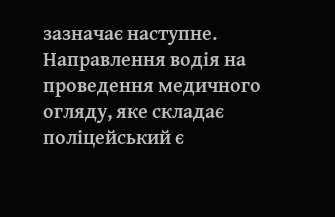зазначає наступне. Направлення водія на проведення медичного огляду, яке складає поліцейський є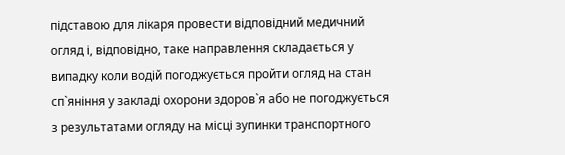підставою для лікаря провести відповідний медичний огляд і, відповідно, таке направлення складається у випадку коли водій погоджується пройти огляд на стан сп`яніння у закладі охорони здоров`я або не погоджується з результатами огляду на місці зупинки транспортного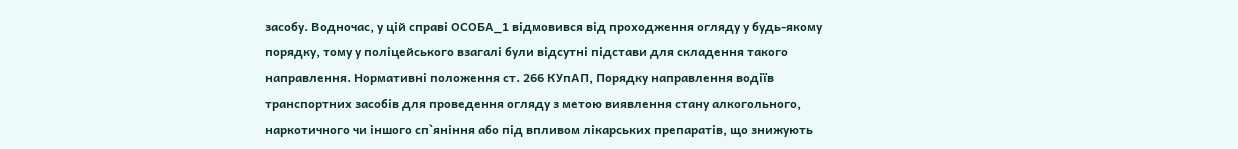засобу. Водночас, у цій справі ОСОБА_1 відмовився від проходження огляду у будь-якому порядку, тому у поліцейського взагалі були відсутні підстави для складення такого направлення. Нормативні положення ст. 266 КУпАП, Порядку направлення водіїв транспортних засобів для проведення огляду з метою виявлення стану алкогольного, наркотичного чи іншого сп`яніння або під впливом лікарських препаратів, що знижують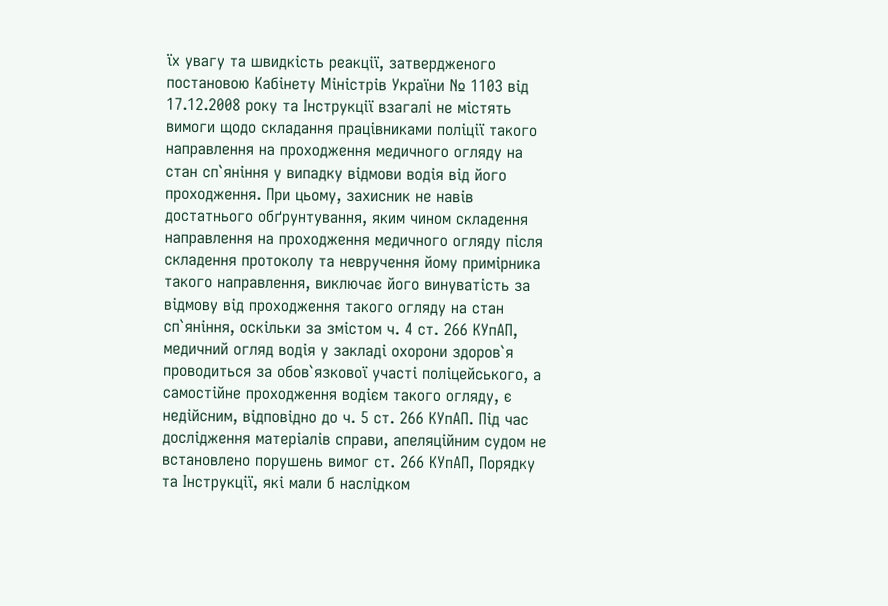їх увагу та швидкість реакції, затвердженого постановою Кабінету Міністрів України № 1103 від 17.12.2008 року та Інструкції взагалі не містять вимоги щодо складання працівниками поліції такого направлення на проходження медичного огляду на стан сп`яніння у випадку відмови водія від його проходження. При цьому, захисник не навів достатнього обґрунтування, яким чином складення направлення на проходження медичного огляду після складення протоколу та невручення йому примірника такого направлення, виключає його винуватість за відмову від проходження такого огляду на стан сп`яніння, оскільки за змістом ч. 4 ст. 266 КУпАП, медичний огляд водія у закладі охорони здоров`я проводиться за обов`язкової участі поліцейського, а самостійне проходження водієм такого огляду, є недійсним, відповідно до ч. 5 ст. 266 КУпАП. Під час дослідження матеріалів справи, апеляційним судом не встановлено порушень вимог ст. 266 КУпАП, Порядку та Інструкції, які мали б наслідком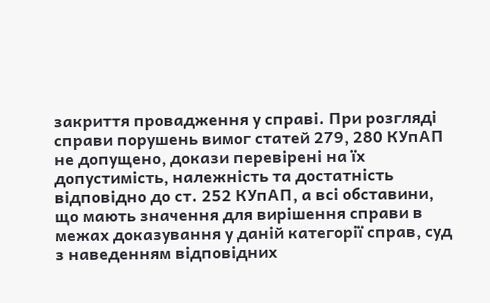закриття провадження у справі. При розгляді справи порушень вимог статей 279, 280 КУпАП не допущено, докази перевірені на їх допустимість, належність та достатність відповідно до ст. 252 КУпАП, а всі обставини, що мають значення для вирішення справи в межах доказування у даній категорії справ, суд з наведенням відповідних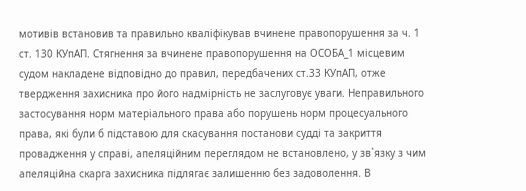мотивів встановив та правильно кваліфікував вчинене правопорушення за ч. 1 ст. 130 КУпАП. Стягнення за вчинене правопорушення на ОСОБА_1 місцевим судом накладене відповідно до правил, передбачених ст.33 КУпАП, отже твердження захисника про його надмірність не заслуговує уваги. Неправильного застосування норм матеріального права або порушень норм процесуального права, які були б підставою для скасування постанови судді та закриття провадження у справі, апеляційним переглядом не встановлено, у зв`язку з чим апеляційна скарга захисника підлягає залишенню без задоволення. В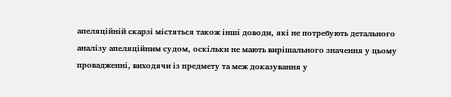апеляційній скарзі містяться також інші доводи, які не потребують детального аналізу апеляційним судом, оскільки не мають вирішального значення у цьому провадженні, виходячи із предмету та меж доказування у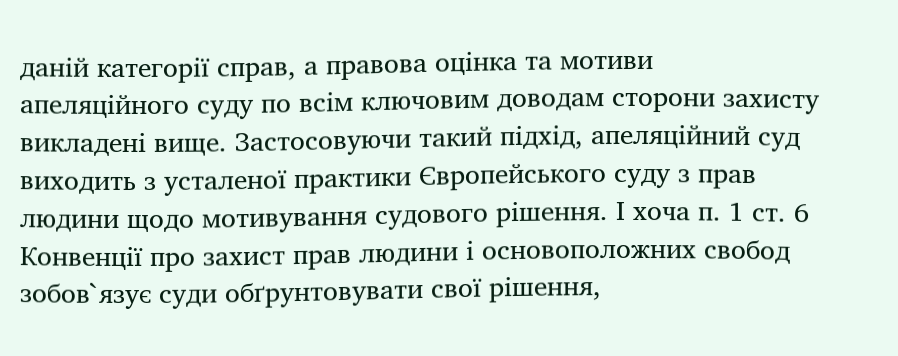даній категорії справ, а правова оцінка та мотиви апеляційного суду по всім ключовим доводам сторони захисту викладені вище. Застосовуючи такий підхід, апеляційний суд виходить з усталеної практики Європейського суду з прав людини щодо мотивування судового рішення. І хоча п. 1 ст. 6 Конвенції про захист прав людини і основоположних свобод зобов`язує суди обґрунтовувати свої рішення,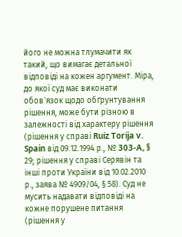його не можна тлумачити як такий, що вимагає детальної відповіді на кожен аргумент. Міра, до якої суд має виконати обов`язок щодо обґрунтування рішення, може бути різною в залежності від характеру рішення (рішення у справі Ruiz Torija v. Spain від 09.12.1994 р., № 303-A, § 29; рішення у справі Серявін та інші проти України від 10.02.2010 р., заява № 4909/04, § 58). Суд не мусить надавати відповіді на кожне порушене питання (рішення у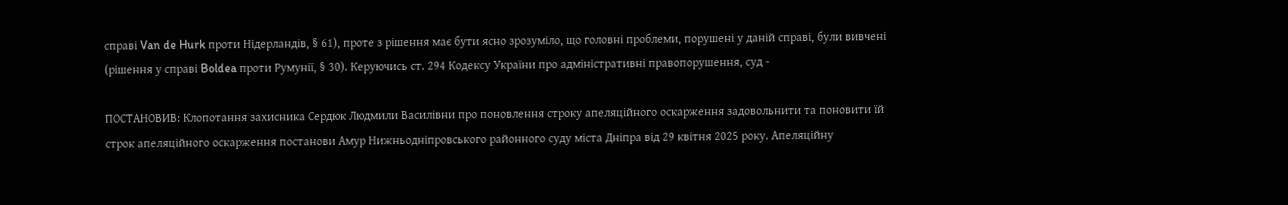справі Van de Hurk проти Нідерландів, § 61), проте з рішення має бути ясно зрозуміло, що головні проблеми, порушені у даній справі, були вивчені (рішення у справі Boldea проти Румунії, § 30). Керуючись ст. 294 Кодексу України про адміністративні правопорушення, суд -

ПОСТАНОВИВ: Клопотання захисника Сердюк Людмили Василівни про поновлення строку апеляційного оскарження задовольнити та поновити їй строк апеляційного оскарження постанови Амур Нижньодніпровського районного суду міста Дніпра від 29 квітня 2025 року. Апеляційну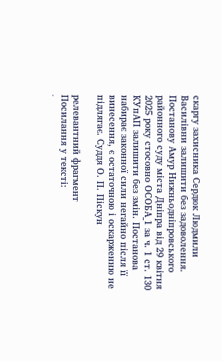скаргу захисника Сердюк Людмили Василівни залишити без задоволення. Постанову Амур Нижньодніпровського районного суду міста Дніпра від 29 квітня 2025 року стосовно ОСОБА_1 за ч. 1 ст. 130 КУпАП залишити без змін. Постанова набирає законної сили негайно після її винесення, є остаточною і оскарженню не підлягає. Суддя О. П. Піскун

релевантний фрагмент
Посилання у тексті:
·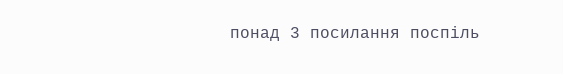понад 3 посилання поспіль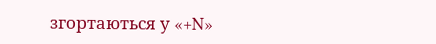згортаються у «+N»